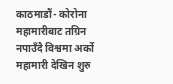काठमाडौं- कोरोना महामारीबाट तग्रिन नपाउँदै विश्वमा अर्को महामारी देखिन शुरु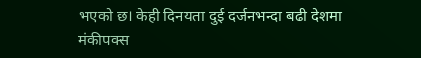भएको छ। केही दिनयता दुई दर्जनभन्दा बढी देशमा मंकीपक्स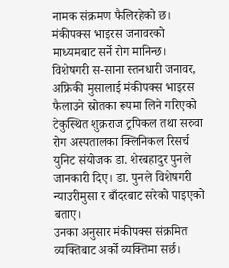नामक संक्रमण फैलिरहेको छ।
मंकीपक्स भाइरस जनावरको माध्यमबाट सर्ने रोग मानिन्छ। विशेषगरी स-साना स्तनधारी जनावर, अफ्रिकी मुसालाई मंकीपक्स भाइरस फैलाउने स्रोतका रूपमा लिने गरिएको टेकुस्थित शुक्रराज ट्रपिकल तथा सरुवा रोग अस्पतालका क्लिनिकल रिसर्च युनिट संयोजक डा. शेरबहादुर पुनले जानकारी दिए। डा. पुनले विशेषगरी न्याउरीमुसा र बाँदरबाट सरेको पाइएको बताए।
उनका अनुसार मंकीपक्स संक्रमित व्यक्तिबाट अर्को व्यक्तिमा सर्छ।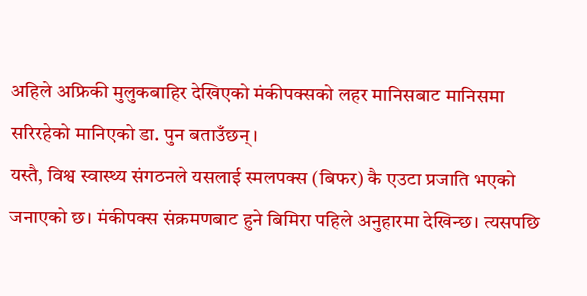अहिले अफ्रिकी मुलुकबाहिर देखिएको मंकीपक्सको लहर मानिसबाट मानिसमा सरिरहेको मानिएको डा. पुन बताउँछन्।
यस्तै, विश्व स्वास्थ्य संगठनले यसलाई स्मलपक्स (बिफर) कै एउटा प्रजाति भएको जनाएको छ। मंकीपक्स संक्रमणबाट हुने बिमिरा पहिले अनुहारमा देखिन्छ। त्यसपछि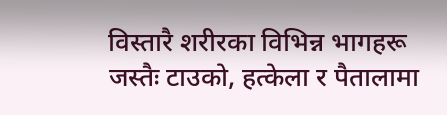विस्तारै शरीरका विभिन्न भागहरू जस्तैः टाउको, हत्केला र पैतालामा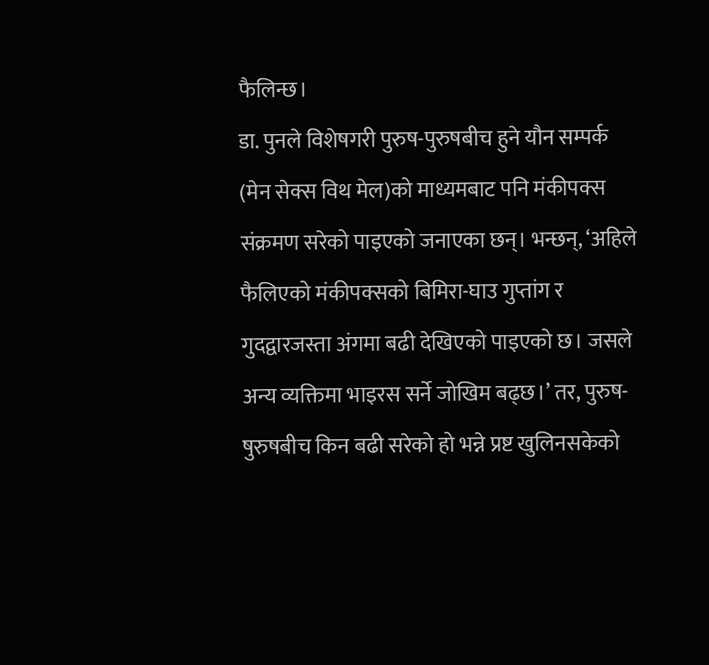फैलिन्छ।
डा. पुनले विशेषगरी पुरुष-पुरुषबीच हुने यौन सम्पर्क (मेन सेक्स विथ मेल)को माध्यमबाट पनि मंकीपक्स संक्रमण सरेको पाइएको जनाएका छन्। भन्छन्, ‘अहिले फैलिएको मंकीपक्सको बिमिरा-घाउ गुप्तांग र गुदद्वारजस्ता अंगमा बढी देखिएको पाइएको छ। जसले अन्य व्यक्तिमा भाइरस सर्ने जोखिम बढ्छ।’ तर, पुरुष-षुरुषबीच किन बढी सरेको हो भन्ने प्रष्ट खुलिनसकेको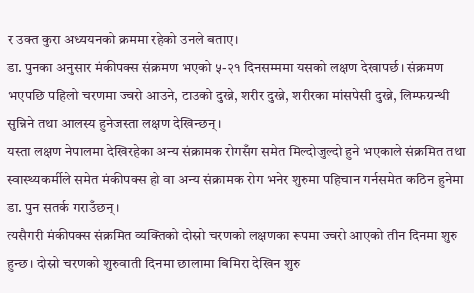र उक्त कुरा अध्ययनको क्रममा रहेको उनले बताए।
डा. पुनका अनुसार मंकीपक्स संक्रमण भएको ५-२१ दिनसम्ममा यसको लक्षण देखापर्छ। संक्रमण भएपछि पहिलो चरणमा ज्वरो आउने, टाउको दुख्ने, शरीर दुख्ने, शरीरका मांसपेसी दुख्ने, लिम्फग्रन्थी सुन्निने तथा आलस्य हुनेजस्ता लक्षण देखिन्छन्।
यस्ता लक्षण नेपालमा देखिरहेका अन्य संक्रामक रोगसँग समेत मिल्दोजुल्दो हुने भएकाले संक्रमित तथा स्वास्थ्यकर्मीले समेत मंकीपक्स हो वा अन्य संक्रामक रोग भनेर शुरुमा पहिचान गर्नसमेत कठिन हुनेमा डा. पुन सतर्क गराउँछन्।
त्यसैगरी मंकीपक्स संक्रमित व्यक्तिको दोस्रो चरणको लक्षणका रूपमा ज्वरो आएको तीन दिनमा शुरु हुन्छ। दोस्रो चरणको शुरुवाती दिनमा छालामा बिमिरा देखिन शुरु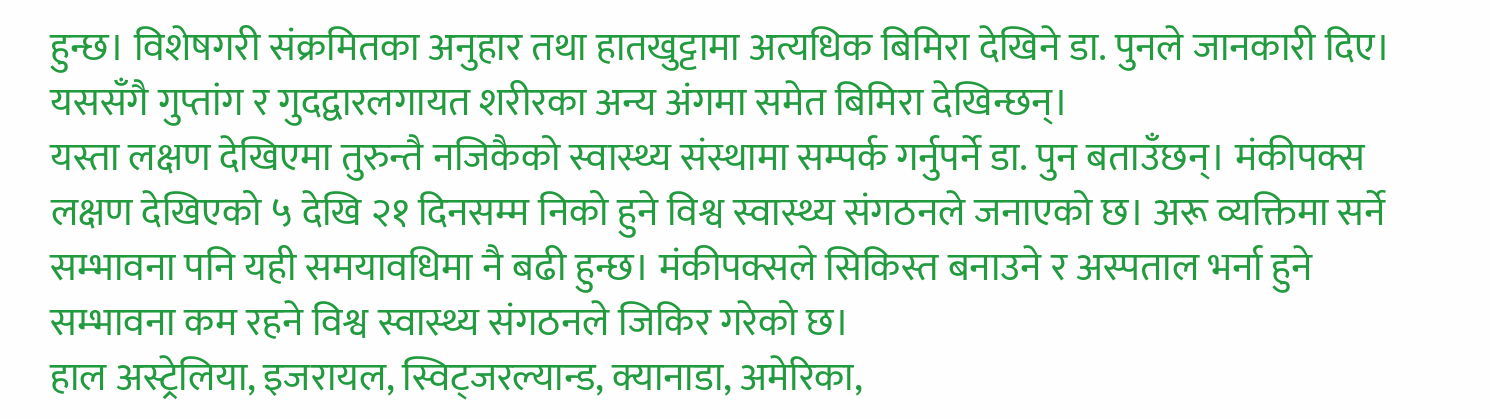हुन्छ। विशेषगरी संक्रमितका अनुहार तथा हातखुट्टामा अत्यधिक बिमिरा देखिने डा. पुनले जानकारी दिए। यससँगै गुप्तांग र गुदद्वारलगायत शरीरका अन्य अंगमा समेत बिमिरा देखिन्छन्।
यस्ता लक्षण देखिएमा तुरुन्तै नजिकैको स्वास्थ्य संस्थामा सम्पर्क गर्नुपर्ने डा. पुन बताउँछन्। मंकीपक्स लक्षण देखिएको ५ देखि २१ दिनसम्म निको हुने विश्व स्वास्थ्य संगठनले जनाएको छ। अरू व्यक्तिमा सर्ने सम्भावना पनि यही समयावधिमा नै बढी हुन्छ। मंकीपक्सले सिकिस्त बनाउने र अस्पताल भर्ना हुने सम्भावना कम रहने विश्व स्वास्थ्य संगठनले जिकिर गरेको छ।
हाल अस्ट्रेलिया, इजरायल, स्विट्जरल्यान्ड, क्यानाडा, अमेरिका,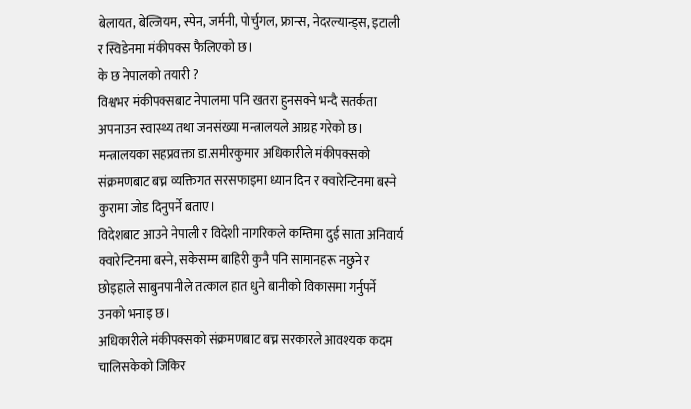बेलायत, बेल्जियम, स्पेन, जर्मनी, पोर्चुगल, फ्रान्स, नेदरल्यान्ड्स, इटाली र स्विडेनमा मंकीपक्स फैलिएको छ।
के छ नेपालको तयारी ?
विश्वभर मंकीपक्सबाट नेपालमा पनि खतरा हुनसक्ने भन्दै सतर्कता अपनाउन स्वास्थ्य तथा जनसंख्या मन्त्रालयले आग्रह गरेको छ। मन्त्रालयका सहप्रवक्ता डा.समीरकुमार अधिकारीले मंकीपक्सको संक्रमणबाट बच्न व्यक्तिगत सरसफाइमा ध्यान दिन र क्वारेन्टिनमा बस्ने
कुरामा जोड दिनुपर्ने बताए।
विदेशबाट आउने नेपाली र विदेशी नागरिकले कम्तिमा दुई साता अनिवार्य क्वारेन्टिनमा बस्ने, सकेसम्म बाहिरी कुनै पनि सामानहरू नछुने र छोइहाले साबुनपानीले तत्काल हात धुने बानीको विकासमा गर्नुपर्ने उनको भनाइ छ।
अधिकारीले मंकीपक्सको संक्रमणबाट बच्न सरकारले आवश्यक कदम चालिसकेको जिकिर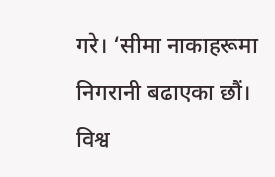गरे। ‘सीमा नाकाहरूमा निगरानी बढाएका छौं। विश्व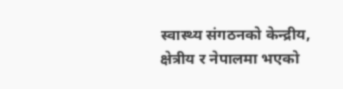स्वास्थ्य संगठनको केन्द्रीय, क्षेत्रीय र नेपालमा भएको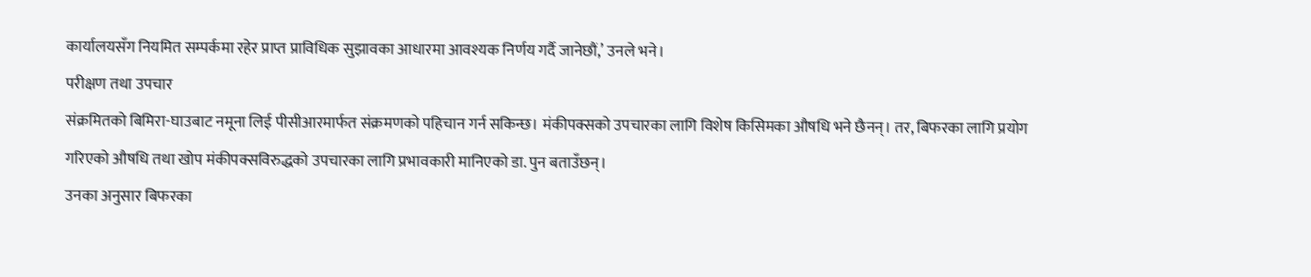कार्यालयसँग नियमित सम्पर्कमा रहेर प्राप्त प्राविधिक सुझावका आधारमा आवश्यक निर्णय गर्दै जानेछौं,’ उनले भने।
परीक्षण तथा उपचार
संक्रमितको बिमिरा-घाउबाट नमूना लिई पीसीआरमार्फत संक्रमणको पहिचान गर्न सकिन्छ। मंकीपक्सको उपचारका लागि विशेष किसिमका औषधि भने छैनन्। तर, बिफरका लागि प्रयोग गरिएको औषधि तथा खोप मंकीपक्सविरुद्धको उपचारका लागि प्रभावकारी मानिएको डा. पुन बताउँछन्।
उनका अनुसार बिफरका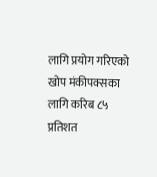लागि प्रयोग गरिएको खोप मंकीपक्सका लागि करिब ८५ प्रतिशत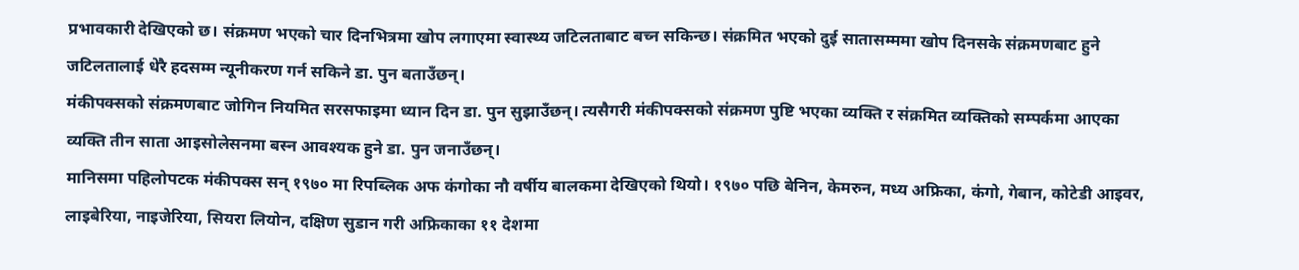प्रभावकारी देखिएको छ। संक्रमण भएको चार दिनभित्रमा खोप लगाएमा स्वास्थ्य जटिलताबाट बच्न सकिन्छ। संक्रमित भएको दुई सातासम्ममा खोप दिनसके संक्रमणबाट हुने जटिलतालाई धेरै हदसम्म न्यूनीकरण गर्न सकिने डा. पुन बताउँछन्।
मंकीपक्सको संक्रमणबाट जोगिन नियमित सरसफाइमा ध्यान दिन डा. पुन सुझाउँछन्। त्यसैगरी मंकीपक्सको संक्रमण पुष्टि भएका व्यक्ति र संक्रमित व्यक्तिको सम्पर्कमा आएका व्यक्ति तीन साता आइसोलेसनमा बस्न आवश्यक हुने डा. पुन जनाउँछन्।
मानिसमा पहिलोपटक मंकीपक्स सन् १९७० मा रिपब्लिक अफ कंगोका नौ वर्षीय बालकमा देखिएको थियो। १९७० पछि बेनिन, केमरुन, मध्य अफ्रिका, कंगो, गेबान, कोटेडी आइवर, लाइबेरिया, नाइजेरिया, सियरा लियोन, दक्षिण सुडान गरी अफ्रिकाका ११ देशमा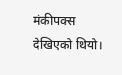मंकीपक्स देखिएको थियो।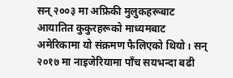सन् २००३ मा अफ्रिकी मुलुकहरूबाट आयातित कुकुरहरूको माध्यमबाट अमेरिकामा यो संक्रमण फैलिएको थियो। सन् २०१७ मा नाइजेरियामा पाँच सयभन्दा बढी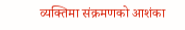व्यक्तिमा संक्रमणको आशंका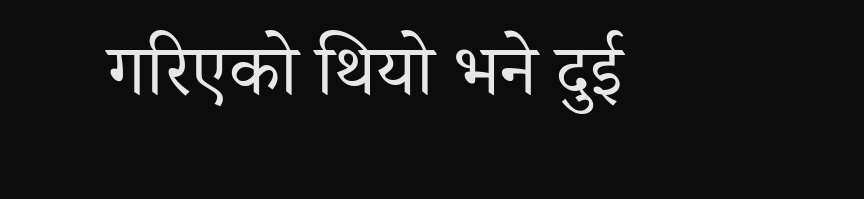गरिएको थियो भने दुई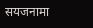सयजनामा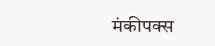मंकीपक्स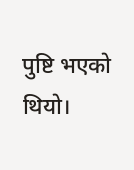पुष्टि भएको
थियो।